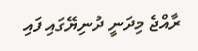ރާއްޖެ މިދަނީ ދުނިޔޭގައި ފައި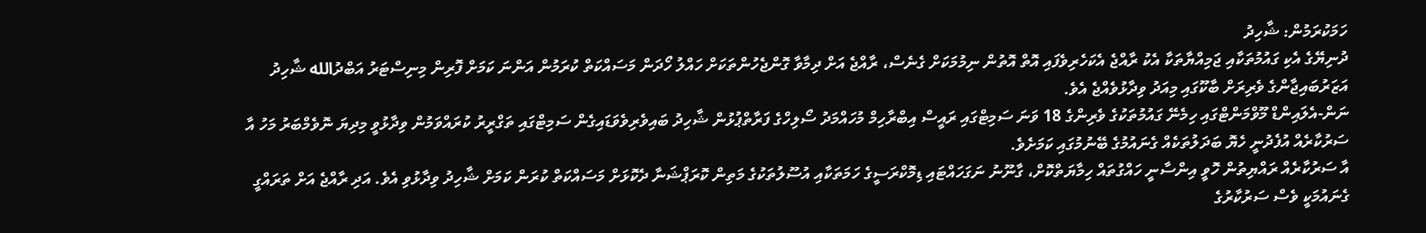ހަމަކުރަމުން: ޝާހިދު
ދުނިޔޭގެ އެކި ގައުމުތަކާއި ޖަމިއްޔާތަކާ އެކު ރާއްޖެ އެކަހެރިވެފައި އޮތް އޮތުން ނިމުމަކަށް ގެނެސް، ރާއްޖެ އަށް ދިމާވާ ގޮންޖެހުންތަކަށް ހައްލު ހޯދަން މަސައްކަތް ކުރަމުން އަންނަ ކަމަށް ފޮރިން މިނިސްޓަރު އަބްދުالله ޝާހިދު އަޒަރުބައިޖާންގެ ވެރިރަށް ބާކޫގައި މިއަދު ވިދާޅުވެއްޖެ އެވެ.
ނަން-އެލައިންޑް މޫވްމަންޓްގައި ހިމެނޭ ގައުމުތަކުގެ ވެރިންގެ 18 ވަނަ ސަމިޓްގައި ރައީސް އިބްރާހިމް މުހައްމަދު ސޯލިހްގެ ފަރާތްޕުޅުން ޝާހިދު ބައިވެރިވެވަޑައިގެން ސަމިޓްގައި ތަގްރީރު ކުރައްވަމުން ވިދާޅުވީ މިދިޔަ ނޮވެމްބަރު މަހު އާ ސަރުކާރެއް އުފެދުނީ ހެޔޮ ބަދަލުތަކެއް ގެނައުމުގެ ބޭނުމުގައި ކަމަށެވެ.
އާ ސަރުކާރެއް ރައްޔިތުން ހޮވީ އިންސާނީ ހައްގުތައް ހިމާޔަތްކޮށް، ގާނޫނު ނަގަހައްޓައި ޑިމޮކްރަސީގެ ހަމަތަކާއި އުސޫލުތަކުގެ މަތިން ކޮރަޕްޝަނާ ދެކޮޅަށް މަސައްކަތް ކުރަން ކަމަށް ޝާހިދު ވިދާޅުވި އެވެ. އަދި ރާއްޖެ އަށް ތަރައްގީ ގެނައުމަކީ ވެސް ސަރުކާރުގެ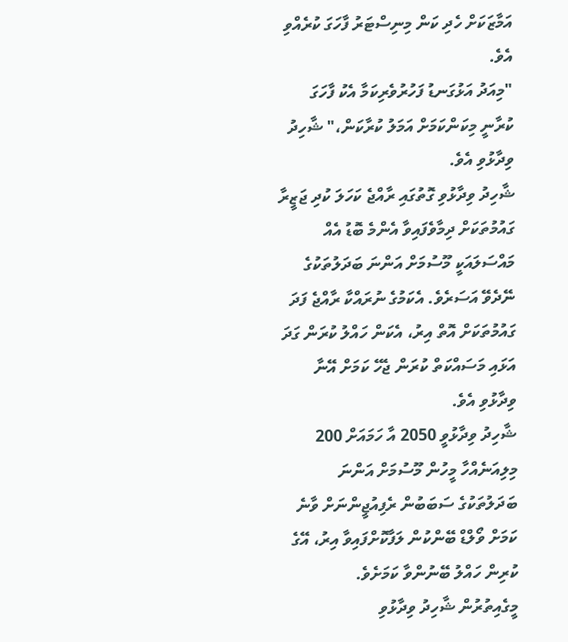އަމާޒަކަށް ހެދި ކަން މިނިސްޓަރު ފާހަގަ ކުރެއްވި އެވެ.
"މިއަދު އަޅުގަނޑު ފަހުރުވެރިކަމާ އެކު ފާހަގަ ކުރާނީ މިކަންކަމަށް އަމަލު ކުރާކަން،" ޝާހިދު ވިދާޅުވި އެވެ.
ޝާހިދު ވިދާޅުވި ގޮތުގައި ރާއްޖެ ކަހަލަ ކުދި ޖަޒީރާ ގައުމުތަކަށް ދިމާވެފައިވާ އެންމެ ބޮޑު އެއް މައްސަލައަކީ މޫސުމަށް އަންނަ ބަދަލުތަކުގެ ނޭދެވޭ އަސަރެވެ. އެކަމުގެ ނުރައްކާ ރާއްޖެ ފަދަ ގައުމުތަކަށް އޮތް އިރު، އެކަން ހައްލު ކުރަން ގަދަ އަޅައި މަސައްކަތް ކުރަން ޖެހޭ ކަމަށް އޭނާ ވިދާޅުވި އެވެ.
ޝާހިދު ވިދާޅުވީ 2050 އާ ހަމައަށް 200 މިލިއަނެއްހާ މީހުން މޫސުމަށް އަންނަ ބަދަލުތަކުގެ ސަބަބުން ރެފިއުޖީންނަށް ވާނެ ކަމަށް ވޯލްޑް ބޭންކުން ލަފާކޮށްފައިވާ އިރު، އޭގެ ކުރިން ހައްލު ބޭނުންވާ ކަމަށެވެ.
މީގެއިތުރުން ޝާހިދު ވިދާޅުވި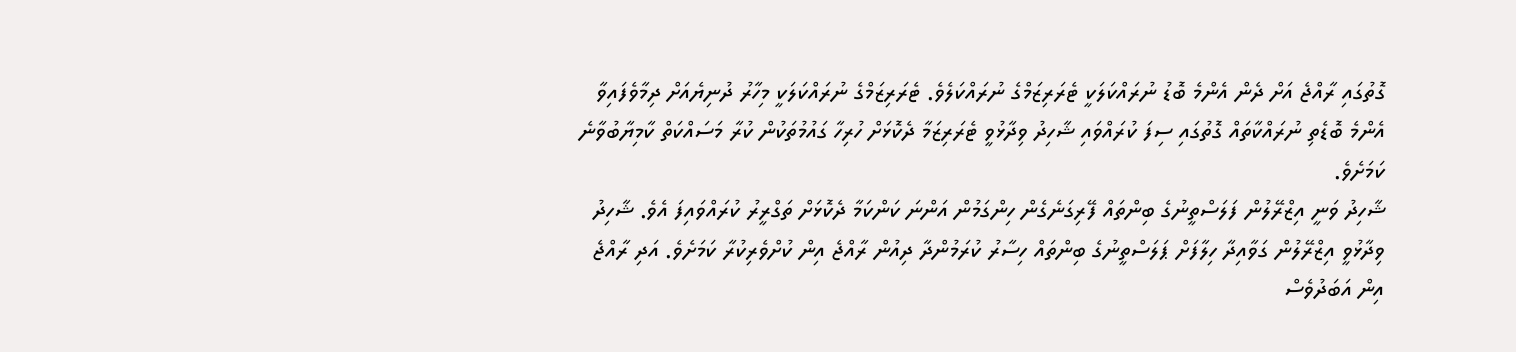ގޮތުގައި ރާއްޖެ އަށް ދެން އެންމެ ބޮޑު ނުރައްކަލަކީ ޓެރަރިޒަމްގެ ނުރައްކަލެވެ. ޓެރަރިޒަމްގެ ނުރައްކަލަކީ މިހާރު ދުނިޔެއަށް ދިމާވެފައިވާ އެންމެ ބޮޑެތި ނުރައްކާތައް ގޮތުގައި ސިފަ ކުރައްވައި ޝާހިދު ވިދާޅުވީ ޓެރަރިޒަމާ ދެކޮޅަށް ހުރިހާ ގައުމުތަކުން ކުރާ މަސައްކަތް ކާމިޔާބުވާނެ ކަމަށެވެ.
ޝާހިދު ވަނީ އިޒްރޭލުން ފަލަސްތީނުގެ ބިންތައް ފޭރިގަނެގެން ހިންގަމުން އަންނަ ކަންކަމާ ދެކޮޅަށް ތަގްރީރު ކުރައްވައިފަ އެވެ. ޝާހިދު ވިދާޅުވީ އިޒްރޭލުން ގަވާއިދާ ހިލާފަށް ޕަލަސްތީނުގެ ބިންތައް ހިސާރު ކުރަމުންދާ ދިއުން ރާއްޖެ އިން ކުށްވެރިކުރާ ކަމަށެވެ. އަދި ރާއްޖެ އިން އަބަދުވެސް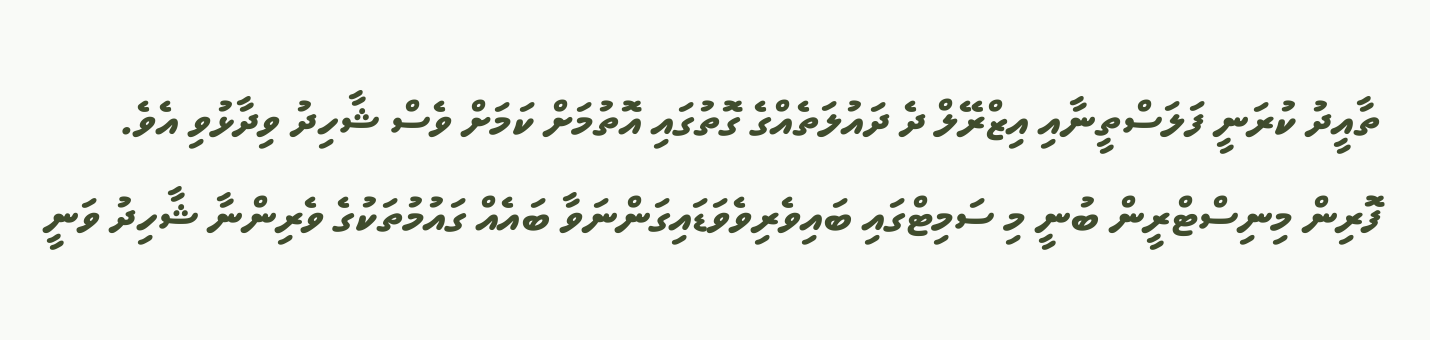ތާއީދު ކުރަނީ ފަލަސްތީނާއި އިޒްރޭލް ދެ ދައުލަތެއްގެ ގޮތުގައި އޮތުމަށް ކަމަށް ވެސް ޝާހިދު ވިދާޅުވި އެވެ.
ފޮރިން މިނިސްޓްރީން ބުނީ މި ސަމިޓްގައި ބައިވެރިވެވަޑައިގަންނަވާ ބައެއް ގައުމުތަކުގެ ވެރިންނާ ޝާހިދު ވަނީ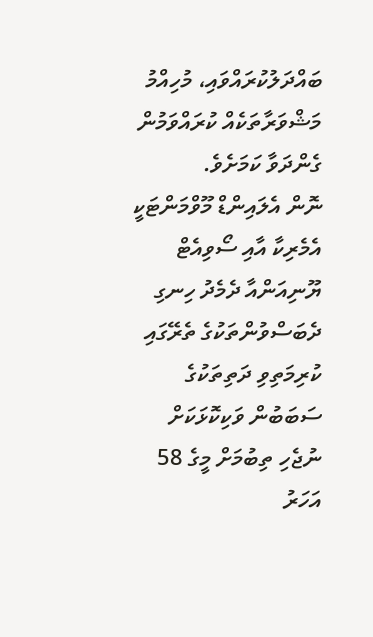ބައްދަލުކުރައްވައި، މުހިއްމު މަޝްވަރާތަކެއް ކުރައްވަމުން ގެންދަވާ ކަމަށެވެ.
ނޮން އެލައިންޑް މޫވްމަންޓަކީ އެމެރިކާ އާއި ސޯވިއެޓް ޔޫނިއަންއާ ދެމެދު ހިނގި ދެބަސްވުންތަކުގެ ތެރޭގައި ކުރިމަތިވި ދަތިތަކުގެ ސަބަބުން ވަކިކޮޅަކަށް ނުޖެހި ތިބުމަށް މީގެ 58 އަހަރު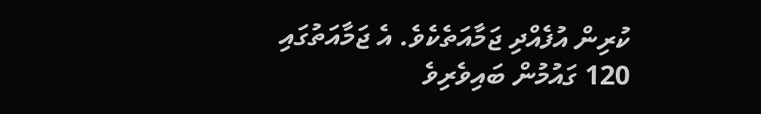ކުރިން އުފެއްދި ޖަމާއަތެކެވެ. އެ ޖަމާއަތުގައި 120 ގައުމުން ބައިވެރިވެ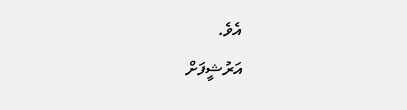އެވެ.
އަރުޝީފަށް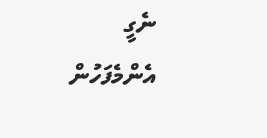ނެގީ
އެންމެފަހުން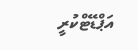އަޕްޑޭޓްކުރީ